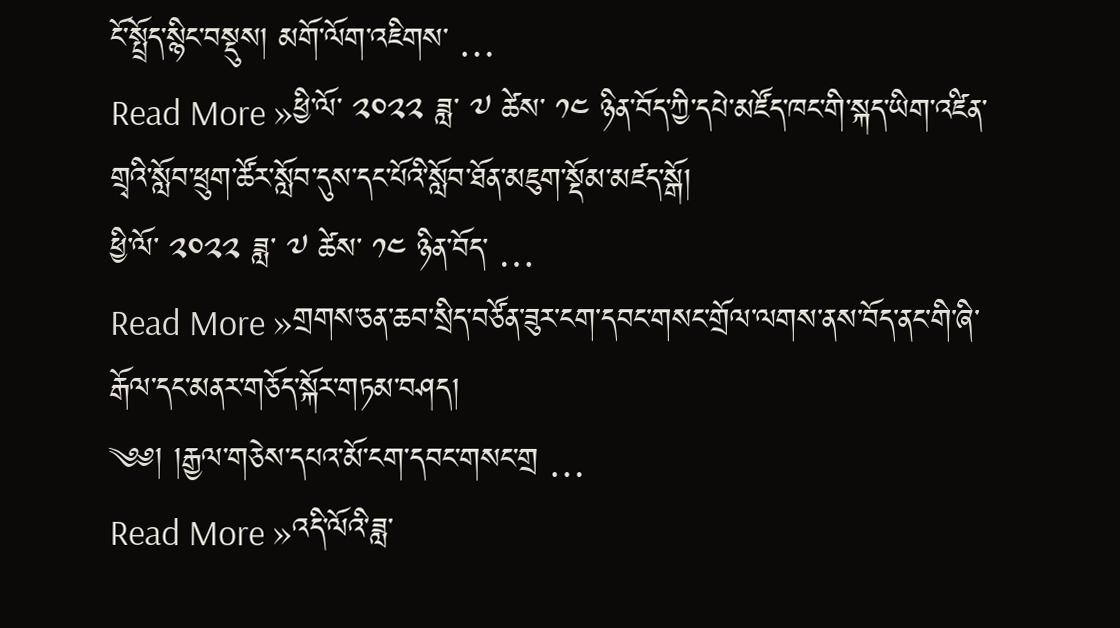ངོ་སྤྲོད་སྙིང་བསྡུས། མགོ་ལོག་འཇིགས་ …
Read More »ཕྱི་ལོ་ ༢༠༢༢ ཟླ་ ༧ ཚེས་ ༡༤ ཉིན་བོད་ཀྱི་དཔེ་མཛོད་ཁང་གི་སྐད་ཡིག་འཛིན་གྲྭའི་སློབ་ཕྲུག་ཚོར་སློབ་དུས་དང་པོའི་སློབ་ཐོན་མཇུག་སྡོམ་མཛད་སྒོ།
ཕྱི་ལོ་ ༢༠༢༢ ཟླ་ ༧ ཚེས་ ༡༤ ཉིན་བོད་ …
Read More »གྲགས་ཅན་ཆབ་སྲིད་བཙོན་ཟུར་ངག་དབང་གསང་གྲོལ་ལགས་ནས་བོད་ནང་གི་ཞི་རྒོལ་དང་མནར་གཅོད་སྐོར་གཏམ་བཤད།
༄༅། །རྒྱལ་གཅེས་དཔའ་མོ་ངག་དབང་གསང་གྲ …
Read More »འདི་ལོའི་ཟླ་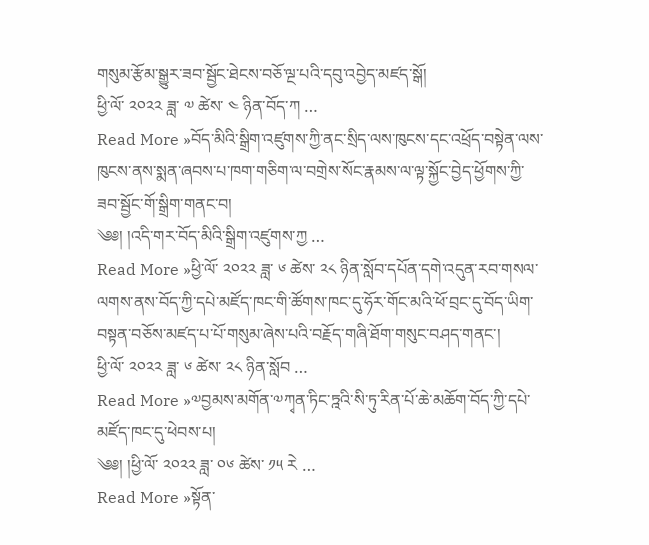གསུམ་རྩོམ་སྒྱུར་ཟབ་སྦྱོང་ཐེངས་བཅོ་ལྔ་པའི་དབུ་འབྱེད་མཛད་སྒོ།
ཕྱི་ལོ་ ༢༠༢༢ ཟླ་ ༧ ཚེས་ ༤ ཉིན་བོད་ཀ …
Read More »བོད་མིའི་སྒྲིག་འཛུགས་ཀྱི་ནང་སྲིད་ལས་ཁུངས་དང་འཕྲོད་བསྟེན་ལས་ཁུངས་ནས་སྨན་ཞབས་པ་ཁག་གཅིག་ལ་བགྲེས་སོང་རྣམས་ལ་ལྟ་སྐྱོང་བྱེད་ཕྱོགས་ཀྱི་ཟབ་སྦྱོང་གོ་སྒྲིག་གནང་བ།
༄༅། །འདི་གར་བོད་མིའི་སྒྲིག་འཛུགས་ཀྱ …
Read More »ཕྱི་ལོ་ ༢༠༢༢ ཟླ་ ༦ ཚེས་ ༢༨ ཉིན་སློབ་དཔོན་དགེ་འདུན་རབ་གསལ་ལགས་ནས་བོད་ཀྱི་དཔེ་མཛོད་ཁང་གི་ཚོགས་ཁང་དུ་ཧོར་གོང་མའི་ཕོ་བྲང་དུ་བོད་ཡིག་བསྟན་བཅོས་མཛད་པ་པོ་གསུམ་ཞེས་པའི་བརྗོད་གཞི་ཐོག་གསུང་བཤད་གནང་།
ཕྱི་ལོ་ ༢༠༢༢ ཟླ་ ༦ ཚེས་ ༢༨ ཉིན་སློབ …
Read More »༧བྱམས་མགོན་༧ཀྭན་ཏིང་ཏྰའི་སི་ཏུ་རིན་པོ་ཆེ་མཆོག་བོད་ཀྱི་དཔེ་མཛོད་ཁང་དུ་ཕེབས་པ།
༄༅། །ཕྱི་ལོ་ ༢༠༢༢ ཟླ་ ༠༦ ཚེས་ ༡༥ རེ …
Read More »སྟོན་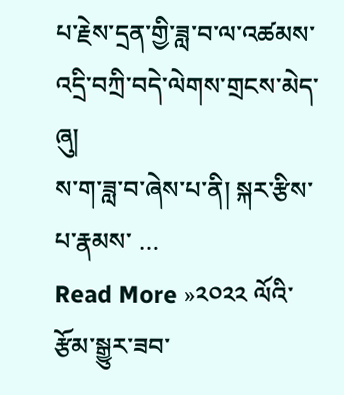པ་རྗེས་དྲན་གྱི་ཟླ་བ་ལ་འཚམས་འདྲི་བཀྲི་བདེ་ལེགས་གྲངས་མེད་ཞུ།
ས་ག་ཟླ་བ་ཞེས་པ་ནི། སྐར་རྩིས་པ་རྣམས་ …
Read More »༢༠༢༢ ལོའི་རྩོམ་སྒྱུར་ཟབ་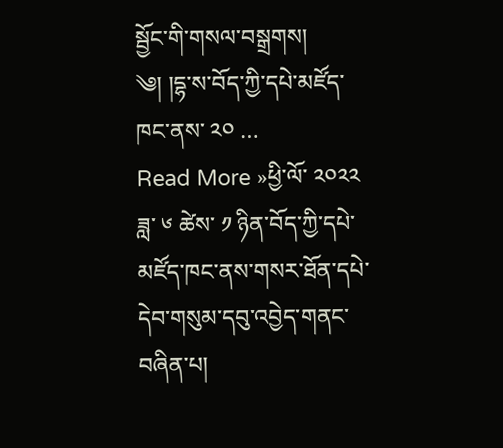སྦྱོང་གི་གསལ་བསྒྲགས།
༄། །དྷ་ས་བོད་ཀྱི་དཔེ་མཛོད་ཁང་ནས་ ༢༠ …
Read More »ཕྱི་ལོ་ ༢༠༢༢ ཟླ་ ༦ ཚེས་ ༡ ཉིན་བོད་ཀྱི་དཔེ་མཛོད་ཁང་ནས་གསར་ཐོན་དཔེ་དེབ་གསུམ་དབུ་འབྱེད་གནང་བཞིན་པ།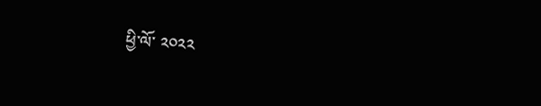ཕྱི་ལོ་ ༢༠༢༢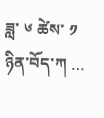ཟླ་ ༦ ཚེས་ ༡ ཉིན་བོད་ཀ …